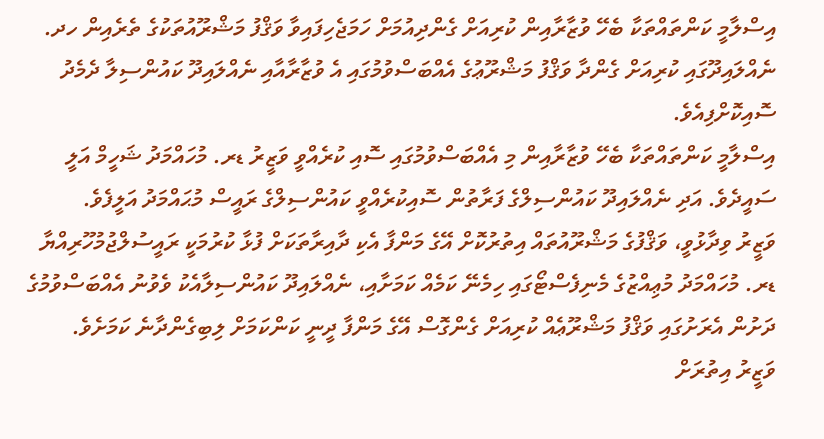އިސްލާމީ ކަންތައްތަކާ ބެހޭ ވުޒާރާއިން ކުރިއަށް ގެންދިއުމަށް ހަމަޖެހިފައިވާ ވަޤްފު މަޝްރޫއުތަކުގެ ތެރެއިން ހދ. ނެއްލައިދޫގައި ކުރިއަށް ގެންދާ ވަޤްފު މަޝްރޫޢުގެ އެއްބަސްވުމުގައި އެ ވުޒާރާއާއި ނެއްލައިދޫ ކައުންސިލާ ދެމެދު ސޮއިކޮށްފިއެވެ.
އިސްލާމީ ކަންތައްތަކާ ބެހޭ ވުޒާރާއިން މި އެއްބަސްވުމުގައި ސޮއި ކުރެއްވީ ވަޒީރު ޑރ. މުހައްމަދު ޝަހީމް އަލީ ސައީދެވެ. އަދި ނެއްލައިދޫ ކައުންސިލްގެ ފަރާތުން ސޮއިކުރެއްވީ ކައުންސިލްގެ ރައީސް މުޙައްމަދު އަލީފެވެ.
ވަޒީރު ވިދާޅުވީ، ވަޤްފުގެ މަޝްރޫއުތައް އިތުރުކޮށް އޭގެ މަންފާ އެކި ދާއިރާތަކަށް ފުޅާ ކުރުމަކީ ރައީސުލްޖުމުހޫރިއްޔާ ޑރ. މުހައްމަދު މުޢިއްޒުގެ މެނިފެސްޓޯގައި ހިމެނޭ ކަމެއް ކަމަށާއި، ނެއްލައިދޫ ކައުންސިލާއެކު ވެވުނު އެއްބަސްވުމުގެ ދަށުން އެރަށުގައި ވަޤްފު މަޝްރޫޢެއް ކުރިއަށް ގެންގޮސް އޭގެ މަންފާ ދީނީ ކަންކަމަށް ލިބިގެންދާނެ ކަމަށެވެ.
ވަޒީރު އިތުރަށް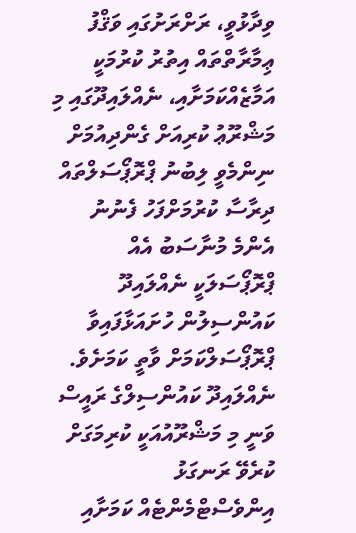ވިދާޅުވީ، ރަށްރަށުގައި ވަޤްފު ޢިމާރާތްތައް އިތުރު ކުރުމަކީ އަމާޒެއްކަމަށާއި، ނެއްލައިދޫގައި މި މަޝްރޫޢު ކުރިއަށް ގެންދިއުމަށް ނިންމެވީ ލިބުނު ޕްރޮޕޯސަލްތައް ދިރާސާ ކުރުމަށްފަހު ފެނުނު އެންމެ މުނާސަބު އެއް ޕްރޮޕޯސަލަކީ ނެއްލައިދޫ ކައުންސިލުން ހުށައަޅާފައިވާ ޕްރޮޕޯސަލްކަމަށް ވާތީ ކަމަށެވެ.
ނެއްލައިދޫ ކައުންސިލްގެ ރައީސް ވަނީ މި މަޝްރޫއުއަކީ ކުރިމަގަށް ކުރެވޭ ރަނގަޅު އިންވެސްޓްމެންޓެއް ކަމަށާއި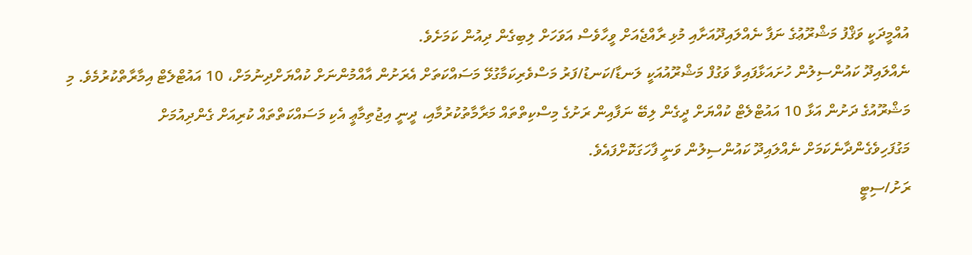އުއްމީދަކީ ވަޤްފު މަޝްރޫޢުގެ ނަފާ ނެއްލައިދޫއަށާއި މުޅި ރާއްޖެއަށް ވީހާވެސް އަވަހަށް ލިބިގެން ދިއުން ކަމަށެވެ.
ނެއްލައިދޫ ކައުންސިލުން ހުށައަޅާފައިވާ ވަގުފް މަޝްރޫއުއަކީ ލަނޑާ/ކަނޑު/ފަރު މަސްވެރިކަމާގުޅޭ މަސައްކަތަށް އެރަށުން އާއްމުންނަށް ކުއްޔަށްދިނުމަށް، 10 އައުޓްލެޓް އިމާރާތްކުރުމެވެ. މި މަޝްރޫއުގެ ދަށުން އަޅާ 10 އައުޓްލެޓް ކުއްޔަށް ދީގެން ލިބޭ ނަފާއިން ރަށުގެ މިސްކިތްތައް މަރާމާތުކުރުމާއި، ދީނީ އިޖުތިމާޢީ އެކި މަސައްކަތްތައް ކުރިއަށް ގެންދިއުމަށް މަގުފަހިވެގެންދާނެކަމަށް ނެއްލައިދޫ ކައުންސިލުން ވަނީ ފާހަގަކޮށްފައެވެ.
ރަށު/ސިޓީ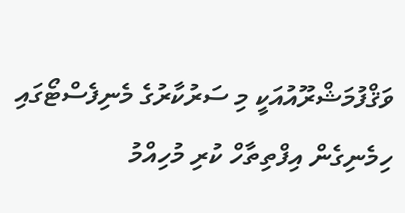ވަޤްފުމަޝްރޫއުއަކީ މި ސަރުކާރުގެ މެނިފެސްޓޯގައި ހިމެނިގެން އިފްތިތާހް ކުރި މުހިއްމު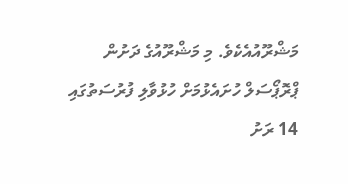މަޝްރޫއުއެކެވެ. މި މަޝްރޫއުގެ ދަށުން ޕްރޮޕޯސަލް ހުށައެޅުމަށް ހުޅުވާލި ފުރުސަތުގައި 14 ރަށު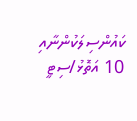ކައުންސިލަކުންނާއި 10 އަތޮޅު/ސިޓީ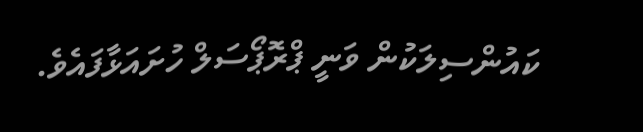ކައުންސިލަކުން ވަނީ ޕްރޮޕޯސަލް ހުށައަޅާފައެވެ.